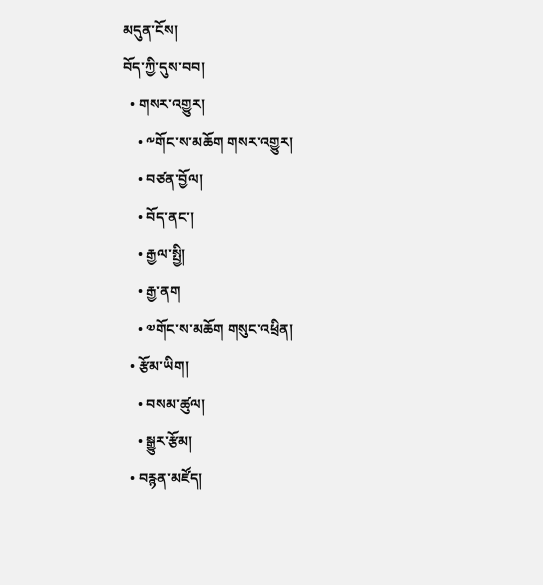མདུན་ངོས།
བོད་ཀྱི་དུས་བབ།
  • གསར་འགྱུར།
    • ༸གོང་ས་མཆོག གསར་འགྱུར།
    • བཙན་བྱོལ།
    • བོད་ནང་།
    • རྒྱལ་སྤྱི།
    • རྒྱ་ནག
    • ༧གོང་ས་མཆོག གསུང་འཕྲིན།
  • རྩོམ་ཡིག།
    • བསམ་ཚུལ།
    • སྒྱུར་རྩོམ།
  • བརྙན་མཛོད།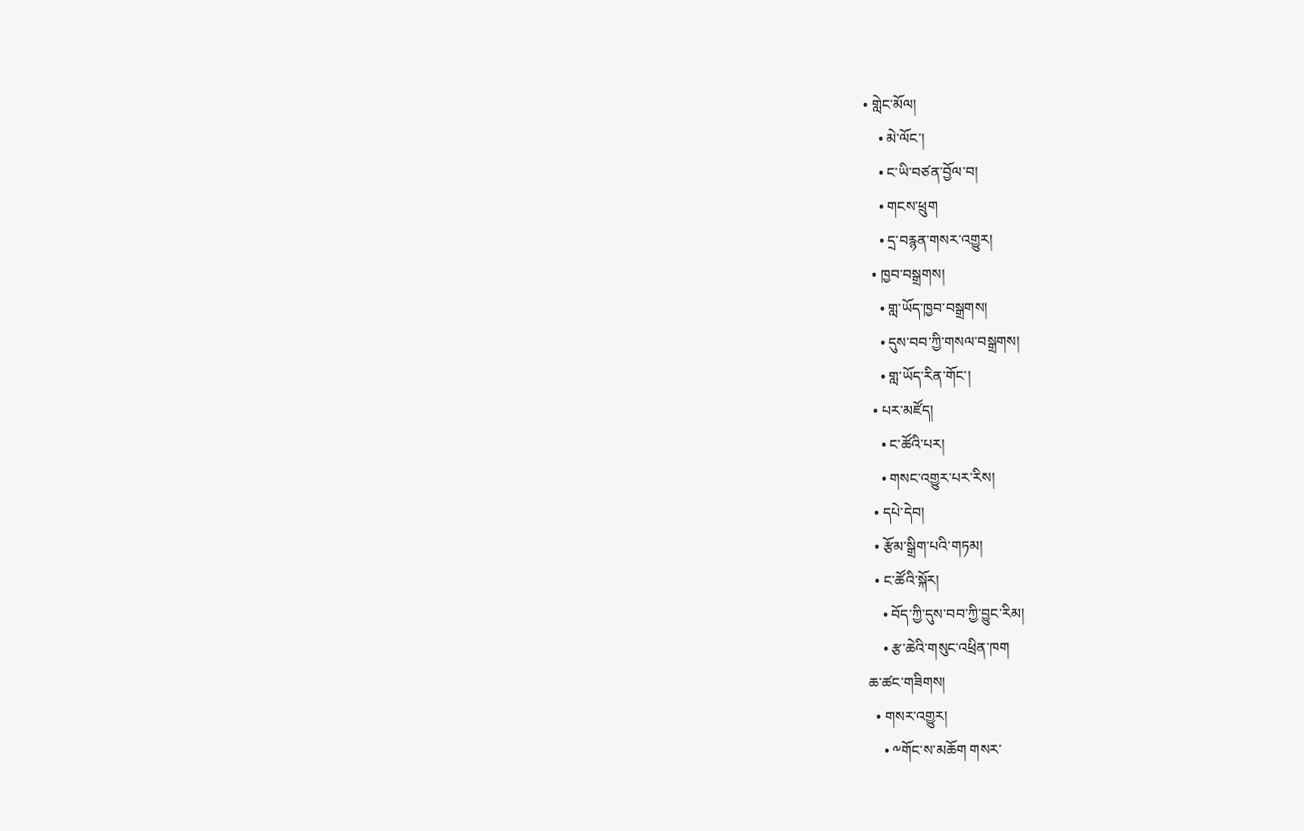• གླེང་མོལ།
    • མེ་ལོང་།
    • ང་ཡི་བཙན་བྱོལ་བ།
    • གངས་ཕྲུག
    • དྲ་བརྙན་གསར་འགྱུར།
  • ཁྱབ་བསྒྲགས།
    • གླ་ཡོད་ཁྱབ་བསྒྲགས།
    • དུས་བབ་ཀྱི་གསལ་བསྒྲགས།
    • གླ་ཡོད་རིན་གོང་།
  • པར་མཛོད།
    • ང་ཚོའི་པར།
    • གསང་འགྱུར་པར་རིས།
  • དཔེ་དེབ།
  • རྩོམ་སྒྲིག་པའི་གཏམ།
  • ང་ཚོའི་སྐོར།
    • བོད་ཀྱི་དུས་བབ་ཀྱི་བྱུང་རིམ།
    • རྩ་ཆེའི་གསུང་འཕྲིན་ཁག
ཆ་ཚང་གཟིགས།
  • གསར་འགྱུར།
    • ༸གོང་ས་མཆོག གསར་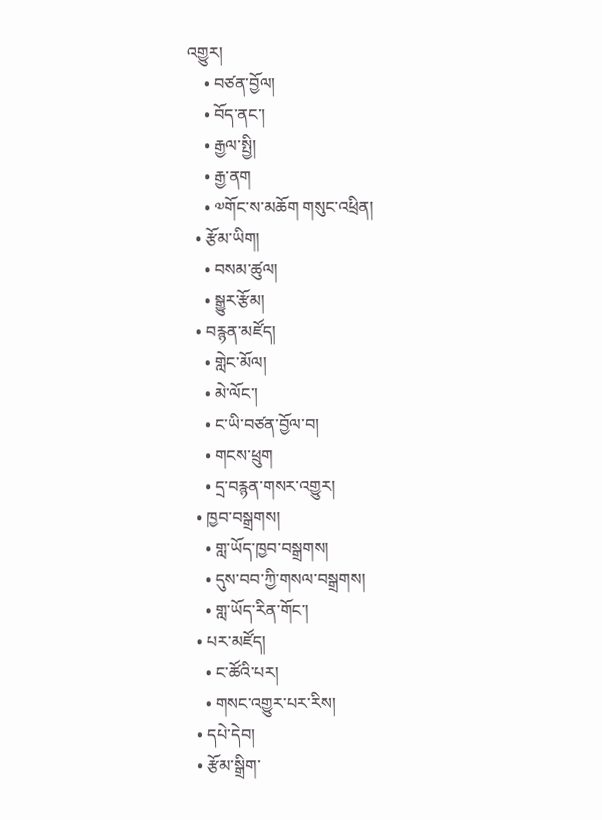འགྱུར།
    • བཙན་བྱོལ།
    • བོད་ནང་།
    • རྒྱལ་སྤྱི།
    • རྒྱ་ནག
    • ༧གོང་ས་མཆོག གསུང་འཕྲིན།
  • རྩོམ་ཡིག།
    • བསམ་ཚུལ།
    • སྒྱུར་རྩོམ།
  • བརྙན་མཛོད།
    • གླེང་མོལ།
    • མེ་ལོང་།
    • ང་ཡི་བཙན་བྱོལ་བ།
    • གངས་ཕྲུག
    • དྲ་བརྙན་གསར་འགྱུར།
  • ཁྱབ་བསྒྲགས།
    • གླ་ཡོད་ཁྱབ་བསྒྲགས།
    • དུས་བབ་ཀྱི་གསལ་བསྒྲགས།
    • གླ་ཡོད་རིན་གོང་།
  • པར་མཛོད།
    • ང་ཚོའི་པར།
    • གསང་འགྱུར་པར་རིས།
  • དཔེ་དེབ།
  • རྩོམ་སྒྲིག་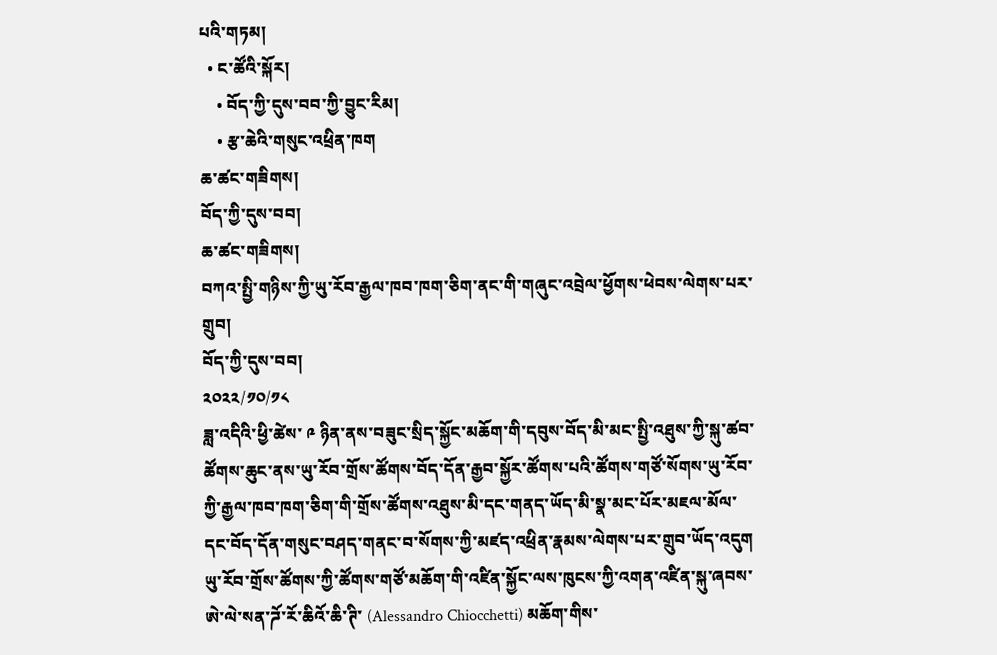པའི་གཏམ།
  • ང་ཚོའི་སྐོར།
    • བོད་ཀྱི་དུས་བབ་ཀྱི་བྱུང་རིམ།
    • རྩ་ཆེའི་གསུང་འཕྲིན་ཁག
ཆ་ཚང་གཟིགས།
བོད་ཀྱི་དུས་བབ།
ཆ་ཚང་གཟིགས།
བཀའ་སྤྱི་གཉིས་ཀྱི་ཡུ་རོབ་རྒྱལ་ཁབ་ཁག་ཅིག་ནང་གི་གཞུང་འབྲེལ་ཕྱོགས་ཕེབས་ལེགས་པར་གྲུབ།
བོད་ཀྱི་དུས་བབ།
༢༠༢༢/༡༠/༡༨
ཟླ་འདིའི་ཕྱི་ཚེས་ ༩ ཉིན་ནས་བཟུང་སྲིད་སྐྱོང་མཆོག་གི་དབུས་བོད་མི་མང་སྤྱི་འཐུས་ཀྱི་སྐུ་ཚབ་ཚོགས་ཆུང་ནས་ཡུ་རོབ་གྲོས་ཚོགས་བོད་དོན་རྒྱབ་སྐྱོར་ཚོགས་པའི་ཚོགས་གཙོ་སོགས་ཡུ་རོབ་ཀྱི་རྒྱལ་ཁབ་ཁག་ཅིག་གི་གྲོས་ཚོགས་འཐུས་མི་དང་གནད་ཡོད་མི་སྣ་མང་པོར་མཇལ་མོལ་དང་བོད་དོན་གསུང་བཤད་གནང་བ་སོགས་ཀྱི་མཛད་འཕྲིན་རྣམས་ལེགས་པར་གྲུབ་ཡོད་འདུག
ཡུ་རོབ་གྲོས་ཚོགས་ཀྱི་ཚོགས་གཙོ་མཆོག་གི་འཛིན་སྐྱོང་ལས་ཁུངས་ཀྱི་འགན་འཛིན་སྐུ་ཞབས་ཨེ་ལེ་སན་ཌོ་རོ་ཆིའོ་ཆི་ཊི་ (Alessandro Chiocchetti) མཆོག་གིས་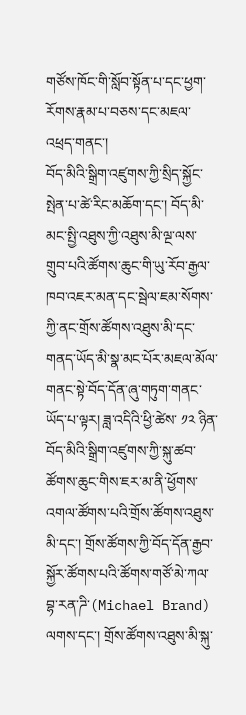གཙོས་ཁོང་གི་སློབ་སྟོན་པ་དང་ཕྱག་རོགས་རྣམ་པ་བཅས་དང་མཇལ་འཕྲད་གནང་།
བོད་མིའི་སྒྲིག་འཛུགས་ཀྱི་སྲིད་སྐྱོང་སྤེན་པ་ཚེ་རིང་མཆོག་དང་། བོད་མི་མང་སྤྱི་འཐུས་ཀྱི་འཐུས་མི་ལྔ་ལས་གྲུབ་པའི་ཚོགས་ཆུང་གི་ཡུ་རོབ་རྒྱལ་ཁབ་འཇར་མན་དང་སྦེལ་ཇམ་སོགས་ཀྱི་ནང་གྲོས་ཚོགས་འཐུས་མི་དང་གནད་ཡོད་མི་སྣ་མང་པོར་མཇལ་མོལ་གནང་སྟེ་བོད་དོན་ཞུ་གཏུག་གནང་ཡོད་པ་ལྟར། ཟླ་འདིའི་ཕྱི་ཚེས་ ༡༢ ཉིན་བོད་མིའི་སྒྲིག་འཛུགས་ཀྱི་སྐུ་ཚབ་ཚོགས་ཆུང་གིས་ཇར་མ་ནི་ཕྱོགས་འགལ་ཚོགས་པའི་གྲོས་ཚོགས་འཐུས་མི་དང་། གྲོས་ཚོགས་ཀྱི་བོད་དོན་རྒྱབ་སྐྱོར་ཚོགས་པའི་ཚོགས་གཙོ་མེ་ཀལ་བྷ་རན་ཌི་(Michael Brand) ལགས་དང་། གྲོས་ཚོགས་འཐུས་མི་སྐུ་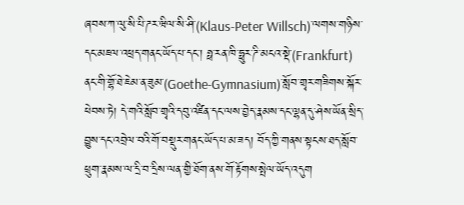ཞབས་ཀ་ལུ་སི་པི་ཌར་ཝིལ་སི་ཤི་(Klaus-Peter Willsch)་ལགས་གཉིས་དང་མཇལ་འཕྲད་གནང་ཡོད་པ་དང་། ཧྥ་རན་ཁི་ཧྥུར་ཌི་མངའ་སྡེ་(Frankfurt) ནང་གི་གྷོ་ཐེ་ཇེམ་ན་ཟུམ་(Goethe-Gymnasium)་སློབ་གྲྭར་གཟིགས་སྐོར་ཕེབས་ཏེ། དེ་གའི་སློབ་གྲྭའི་དབུ་འཛིན་དང་ལས་བྱེད་རྣམས་དང་ལྷན་དུ་ཤེས་ཡོན་སྲིད་བྱུས་དང་འབྲེལ་བའི་གོ་བསྡུར་གནང་ཡོད་པ་མ་ཟད། བོད་ཀྱི་གནས་སྟངས་ཐད་སློབ་ཕྲུག་རྣམས་ལ་དྲི་བ་དྲིས་ལན་གྱི་ཐོག་ནས་གོ་རྟོགས་སྤེལ་ཡོད་འདུག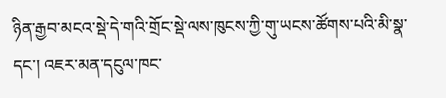ཉིན་རྒྱབ་མངའ་སྡེ་དེ་གའི་གྲོང་སྡེ་ལས་ཁུངས་ཀྱི་གུ་ཡངས་ཚོགས་པའི་མི་སྣ་དང་། འཇར་མན་དངུལ་ཁང་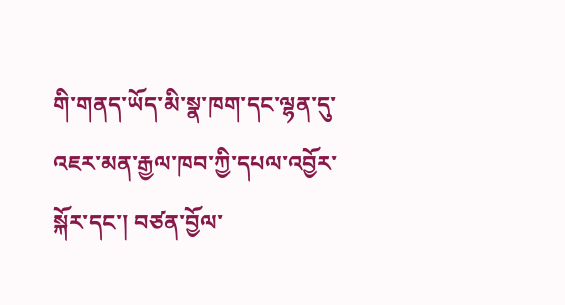གི་གནད་ཡོད་མི་སྣ་ཁག་དང་ལྷན་དུ་འཇར་མན་རྒྱལ་ཁབ་ཀྱི་དཔལ་འབྱོར་སྐོར་དང་། བཙན་བྱོལ་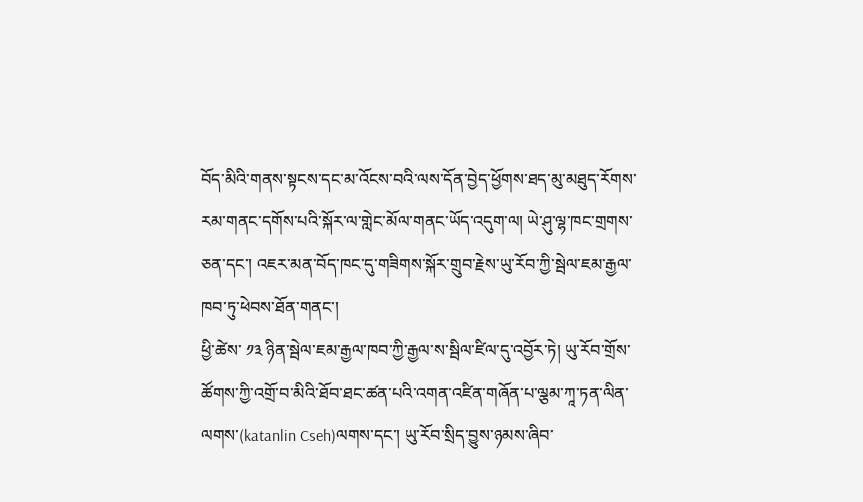བོད་མིའི་གནས་སྟངས་དང་མ་འོངས་བའི་ལས་དོན་བྱེད་ཕྱོགས་ཐད་མུ་མཐུད་རོགས་རམ་གནང་དགོས་པའི་སྐོར་ལ་གླེང་མོལ་གནང་ཡོད་འདུག་ལ། ཡེ་ཤུ་ལྷ་ཁང་གྲགས་ཅན་དང་། འཇར་མན་བོད་ཁང་དུ་གཟིགས་སྐོར་གྲུབ་རྗེས་ཡུ་རོབ་ཀྱི་སྦེལ་ཇམ་རྒྱལ་ཁབ་ཏུ་ཕེབས་ཐོན་གནང་།
ཕྱི་ཚེས་ ༡༣ ཉིན་སྦེལ་ཇམ་རྒྱལ་ཁབ་ཀྱི་རྒྱལ་ས་སྦིལ་ཛིལ་དུ་འབྱོར་ཏེ། ཡུ་རོབ་གྲོས་ཚོགས་ཀྱི་འགྲོ་བ་མིའི་ཐོབ་ཐང་ཚན་པའི་འགན་འཛིན་གཞོན་པ་ལྕམ་ཀཱ་ཏན་ལིན་ལགས་(katanlin Cseh)ལགས་དང་། ཡུ་རོབ་སྲིད་བྱུས་ཉམས་ཞིབ་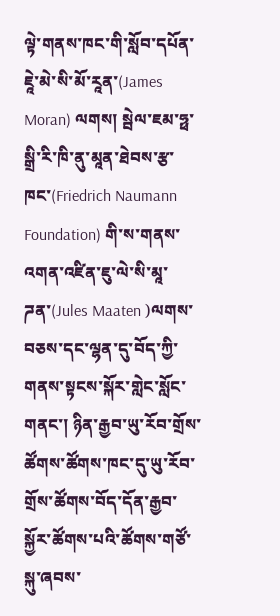ལྟེ་གནས་ཁང་གི་སློབ་དཔོན་ཇཱེ་མེ་སི་མོ་རཱན་(James Moran) ལགས། སྦེལ་ཇམ་ཧྥ་སྒྲི་རི་ཁི་ནུ་མཱན་ཐེབས་རྩ་ཁང་(Friedrich Naumann Foundation) གི་ས་གནས་འགན་འཛིན་ཇུ་ལེ་སི་མཱ་ཌན་(Jules Maaten )ལགས་བཅས་དང་ལྷན་དུ་བོད་ཀྱི་གནས་སྟངས་སྐོར་གླེང་སློང་གནང་། ཉིན་རྒྱབ་ཡུ་རོབ་གྲོས་ཚོགས་ཚོགས་ཁང་དུ་ཡུ་རོབ་གྲོས་ཚོགས་བོད་དོན་རྒྱབ་སྐྱོར་ཚོགས་པའི་ཚོགས་གཙོ་སྐུ་ཞབས་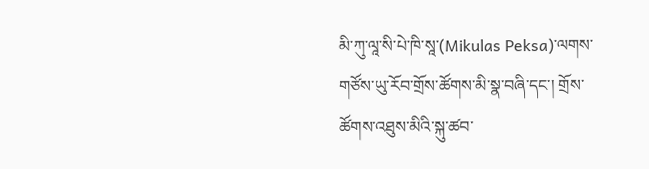མི་ཀུ་ལཱ་སི་པེ་ཁི་སཱ་(Mikulas Peksa)་ལགས་གཙོས་ཡུ་རོབ་གྲོས་ཚོགས་མི་སྣ་བཞི་དང་། གྲོས་ཚོགས་འཐུས་མིའི་སྐུ་ཚབ་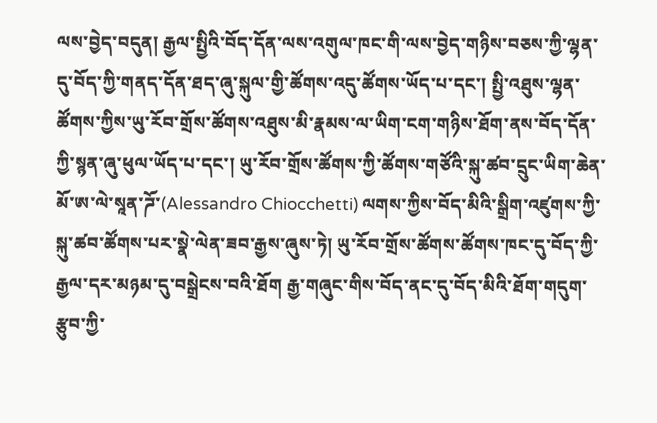ལས་བྱེད་བདུན། རྒྱལ་སྤྱིའི་བོད་དོན་ལས་འགུལ་ཁང་གི་ལས་བྱེད་གཉིས་བཅས་ཀྱི་ལྷན་དུ་བོད་ཀྱི་གནད་དོན་ཐད་ཞུ་སྐུལ་གྱི་ཚོགས་འདུ་ཚོགས་ཡོད་པ་དང་། སྤྱི་འཐུས་ལྷན་ཚོགས་ཀྱིས་ཡུ་རོབ་གྲོས་ཚོགས་འཐུས་མི་རྣམས་ལ་ཡིག་ངག་གཉིས་ཐོག་ནས་བོད་དོན་ཀྱི་སྙན་ཞུ་ཕུལ་ཡོད་པ་དང་། ཡུ་རོབ་གྲོས་ཚོགས་ཀྱི་ཚོགས་གཙོའི་སྐུ་ཚབ་དྲུང་ཡིག་ཆེན་མོ་ཨ་ལེ་སཱན་ཌོ་(Alessandro Chiocchetti) ལགས་ཀྱིས་བོད་མིའི་སྒྲིག་འཛུགས་ཀྱི་སྐུ་ཚབ་ཚོགས་པར་སྣེ་ལེན་ཟབ་རྒྱས་ཞུས་ཏེ། ཡུ་རོབ་གྲོས་ཚོགས་ཚོགས་ཁང་དུ་བོད་ཀྱི་རྒྱལ་དར་མཉམ་དུ་བསྒྲེངས་བའི་ཐོག རྒྱ་གཞུང་གིས་བོད་ནང་དུ་བོད་མིའི་ཐོག་གདུག་རྩུབ་ཀྱི་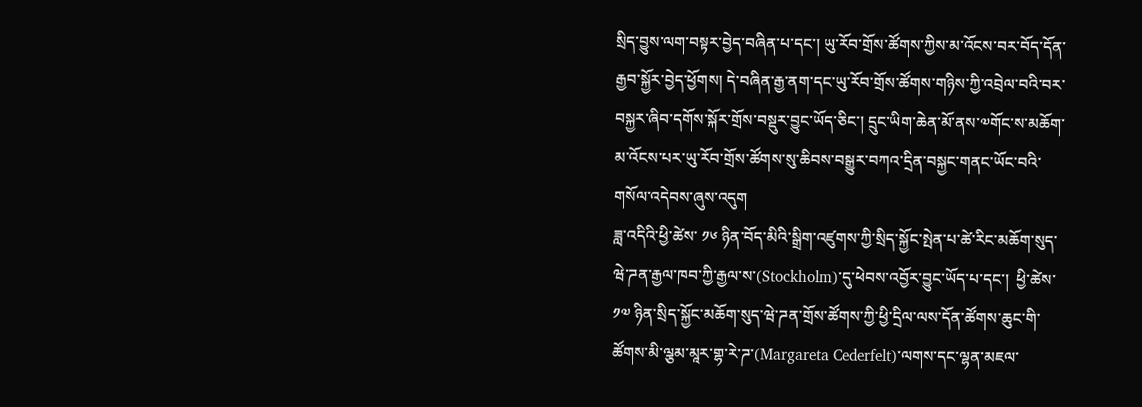སྲིད་བྱུས་ལག་བསྟར་བྱེད་བཞིན་པ་དང་། ཡུ་རོབ་གྲོས་ཚོགས་ཀྱིས་མ་འོངས་བར་བོད་དོན་རྒྱབ་སྐྱོར་བྱེད་ཕྱོགས། དེ་བཞིན་རྒྱ་ནག་དང་ཡུ་རོབ་གྲོས་ཚོགས་གཉིས་ཀྱི་འབྲེལ་བའི་བར་བསྐྱར་ཞིབ་དགོས་སྐོར་གྲོས་བསྡུར་བྱུང་ཡོད་ཅིང་། དྲུང་ཡིག་ཆེན་མོ་ནས་༧གོང་ས་མཆོག་མ་འོངས་པར་ཡུ་རོབ་གྲོས་ཚོགས་སུ་ཆིབས་བསྒྱུར་བཀའ་དྲིན་བསྐྱང་གནང་ཡོང་བའི་གསོལ་འདེབས་ཞུས་འདུག
ཟླ་འདིའི་ཕྱི་ཚེས་ ༡༦ ཉིན་བོད་མིའི་སྒྲིག་འཛུགས་ཀྱི་སྲིད་སྐྱོང་སྤེན་པ་ཚེ་རིང་མཆོག་སུད་ཝེ་ཌན་རྒྱལ་ཁབ་ཀྱི་རྒྱལ་ས་(Stockholm)་དུ་ཕེབས་འབྱོར་བྱུང་ཡོད་པ་དང་།  ཕྱི་ཚེས་ ༡༧ ཉིན་སྲིད་སྐྱོང་མཆོག་སུད་ཝེ་ཌན་གྲོས་ཚོགས་ཀྱི་ཕྱི་དྲིལ་ལས་དོན་ཚོགས་ཆུང་གི་ཚོགས་མི་ལྕམ་མཱར་གྷ་རེ་ཌ་(Margareta Cederfelt)་ལགས་དང་ལྷན་མཇལ་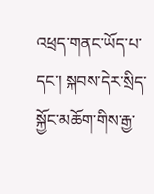འཕྲད་གནང་ཡོད་པ་དང་། སྐབས་དེར་སྲིད་སྐྱོང་མཆོག་གིས་རྒྱ་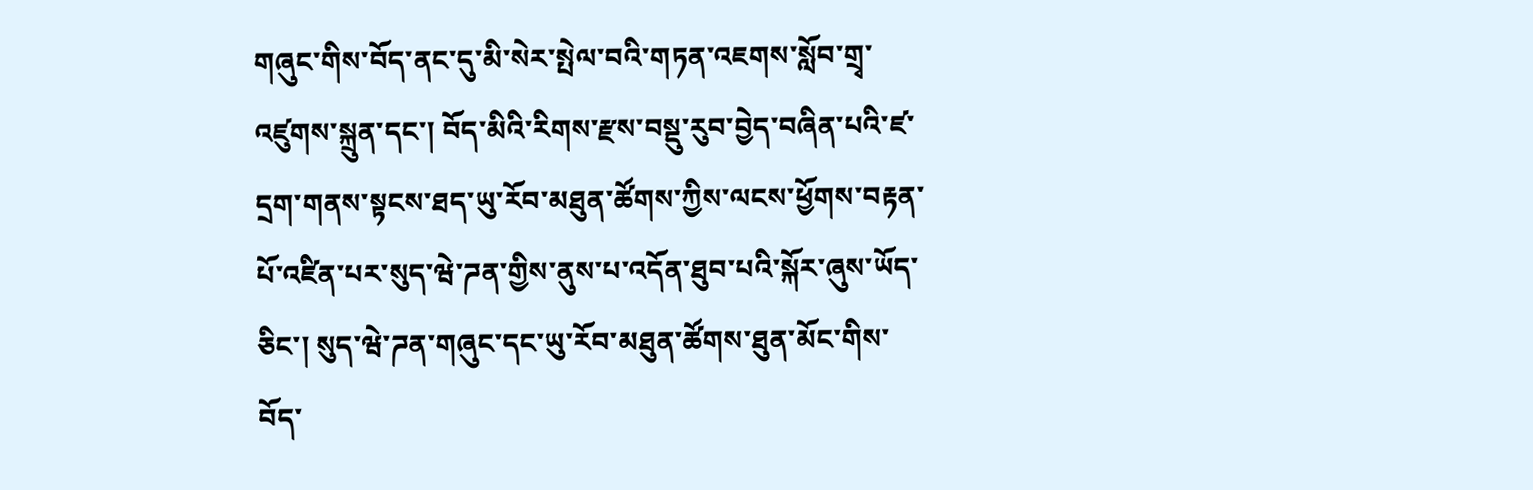གཞུང་གིས་བོད་ནང་དུ་མི་སེར་སྤེལ་བའི་གཏན་འཇགས་སློབ་གྲྭ་འཛུགས་སྐྲུན་དང་། བོད་མིའི་རིགས་རྫས་བསྡུ་རུབ་བྱེད་བཞིན་པའི་ཛ་དྲག་གནས་སྟངས་ཐད་ཡུ་རོབ་མཐུན་ཚོགས་ཀྱིས་ལངས་ཕྱོགས་བརྟན་པོ་འཛིན་པར་སུད་ཝེ་ཌན་གྱིས་ནུས་པ་འདོན་ཐུབ་པའི་སྐོར་ཞུས་ཡོད་ཅིང་། སུད་ཝེ་ཌན་གཞུང་དང་ཡུ་རོབ་མཐུན་ཚོགས་ཐུན་མོང་གིས་བོད་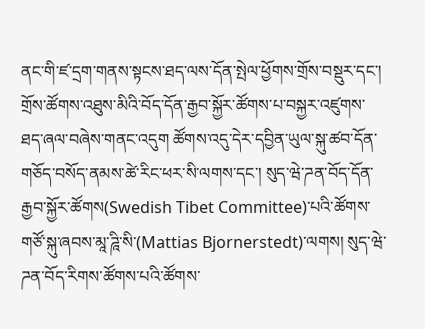ནང་གི་ཛ་དྲག་གནས་སྟངས་ཐད་ལས་དོན་སྤེལ་ཕྱོགས་གྲོས་བསྡུར་དང་། གྲོས་ཚོགས་འཐུས་མིའི་བོད་དོན་རྒྱབ་སྐྱོར་ཚོགས་པ་བསྐྱར་འཛུགས་ཐད་ཞལ་བཞེས་གནང་འདུག ཚོགས་འདུ་དེར་དབྱིན་ཡུལ་སྐུ་ཚབ་དོན་གཅོད་བསོད་ནམས་ཚེ་རིང་ཕར་སི་ལགས་དང་། སུད་ཝེ་ཌན་བོད་དོན་རྒྱབ་སྐྱོར་ཚོགས(Swedish Tibet Committee)་པའི་ཚོགས་གཙོ་སྐུ་ཞབས་མཱ་ཌཱི་སི་(Mattias Bjornerstedt)་ལགས། སུད་ཝེ་ཌན་བོད་རིགས་ཚོགས་པའི་ཚོགས་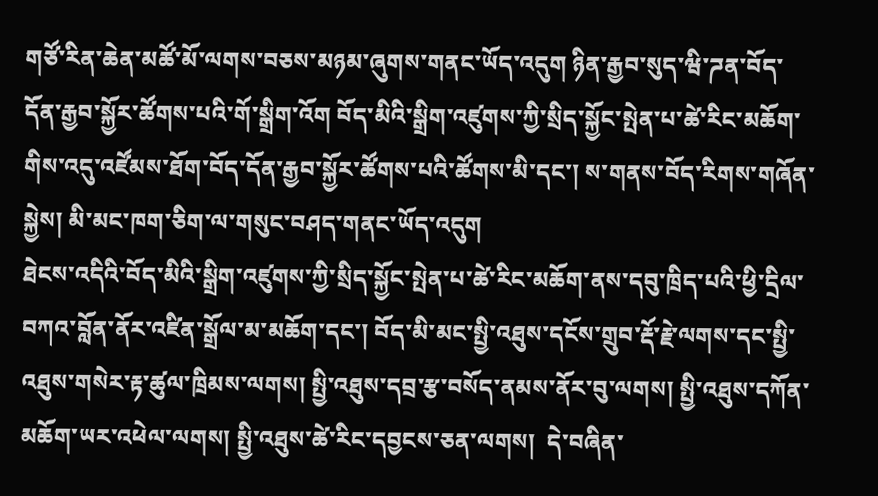གཙོ་རིན་ཆེན་མཚོ་མོ་ལགས་བཅས་མཉམ་ཞུགས་གནང་ཡོད་འདུག ཉིན་རྒྱབ་སུད་ཝི་ཌན་བོད་དོན་རྒྱབ་སྐྱོར་ཚོགས་པའི་གོ་སྒྲིག་འོག བོད་མིའི་སྒྲིག་འཛུགས་ཀྱི་སྲིད་སྐྱོང་སྤེན་པ་ཚེ་རིང་མཆོག་གིས་འདུ་འཛོམས་ཐོག་བོད་དོན་རྒྱབ་སྐྱོར་ཚོགས་པའི་ཚོགས་མི་དང་། ས་གནས་བོད་རིགས་གཞོན་སྐྱེས། མི་མང་ཁག་ཅིག་ལ་གསུང་བཤད་གནང་ཡོད་འདུག
ཐེངས་འདིའི་བོད་མིའི་སྒྲིག་འཛུགས་ཀྱི་སྲིད་སྐྱོང་སྤེན་པ་ཚེ་རིང་མཆོག་ནས་དབུ་ཁྲིད་པའི་ཕྱི་དྲིལ་བཀའ་བློན་ནོར་འཛིན་སྒྲོལ་མ་མཆོག་དང་། བོད་མི་མང་སྤྱི་འཐུས་དངོས་གྲུབ་རྡོ་རྗེ་ལགས་དང་སྤྱི་འཐུས་གསེར་རྟ་ཚུལ་ཁྲིམས་ལགས། སྤྱི་འཐུས་དབྲ་རྩ་བསོད་ནམས་ནོར་བུ་ལགས། སྤྱི་འཐུས་དཀོན་མཆོག་ཡར་འཕེལ་ལགས། སྤྱི་འཐུས་ཚེ་རིང་དབྱངས་ཅན་ལགས།  དེ་བཞིན་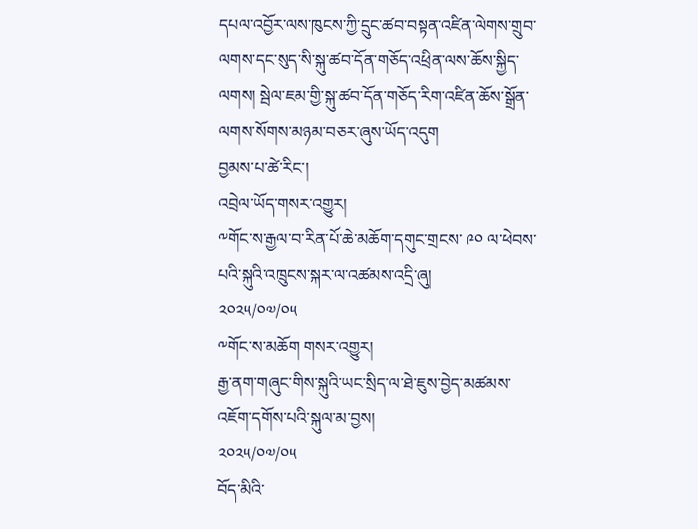དཔལ་འབྱོར་ལས་ཁུངས་ཀྱི་དྲུང་ཚབ་བསྟན་འཛིན་ལེགས་གྲུབ་ལགས་དང་སུད་སི་སྐུ་ཚབ་དོན་གཅོད་འཕྲིན་ལས་ཆོས་སྐྱིད་ལགས། སྦེལ་ཇམ་གྱི་སྐུ་ཚབ་དོན་གཅོད་རིག་འཛིན་ཆོས་སྒྲོན་ལགས་སོགས་མཉམ་བཅར་ཞུས་ཡོད་འདུག
བྱམས་པ་ཚེ་རིང་།
འབྲེལ་ཡོད་གསར་འགྱུར།
༸གོང་ས་རྒྱལ་བ་རིན་པོ་ཆེ་མཆོག་དགུང་གྲངས་ ༩༠ ལ་ཕེབས་པའི་སྐུའི་འཁྲུངས་སྐར་ལ་འཚམས་འདྲི་ཞུ།
༢༠༢༥/༠༧/༠༥
༸གོང་ས་མཆོག གསར་འགྱུར།
རྒྱ་ནག་གཞུང་གིས་སྐུའི་ཡང་སྲིད་ལ་ཐེ་ཇུས་བྱེད་མཚམས་འཇོག་དགོས་པའི་སྐུལ་མ་བྱས།
༢༠༢༥/༠༧/༠༥
བོད་མིའི་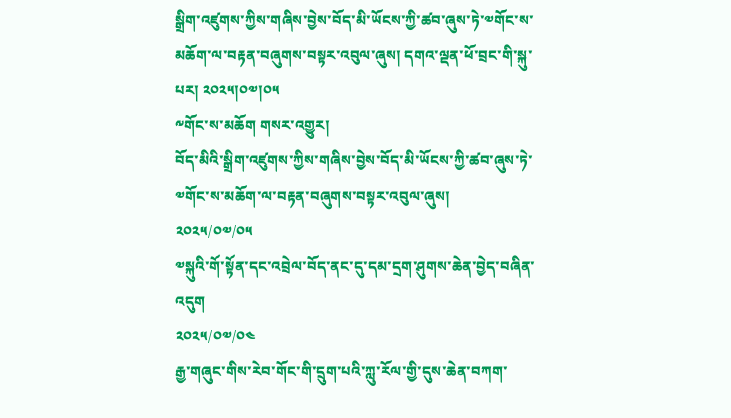སྒྲིག་འཛུགས་ཀྱིས་གཞིས་བྱེས་བོད་མི་ཡོངས་ཀྱི་ཚབ་ཞུས་ཏེ་༧གོང་ས་མཆོག་ལ་བརྟན་བཞུགས་བསྟར་འབུལ་ཞུས། དགའ་ལྡན་ཕོ་བྲང་གི་སྐུ་པར། ༢༠༢༥།༠༧།༠༥
༸གོང་ས་མཆོག གསར་འགྱུར།
བོད་མིའི་སྒྲིག་འཛུགས་ཀྱིས་གཞིས་བྱེས་བོད་མི་ཡོངས་ཀྱི་ཚབ་ཞུས་ཏེ་༧གོང་ས་མཆོག་ལ་བརྟན་བཞུགས་བསྟར་འབུལ་ཞུས།
༢༠༢༥/༠༧/༠༥
༧སྐུའི་གོ་སྟོན་དང་འབྲེལ་བོད་ནང་དུ་དམ་དྲག་ཤུགས་ཆེན་བྱེད་བཞིན་འདུག
༢༠༢༥/༠༧/༠༤
རྒྱ་གཞུང་གིས་རེབ་གོང་གི་དྲུག་པའི་ཀླུ་རོལ་གྱི་དུས་ཆེན་བཀག་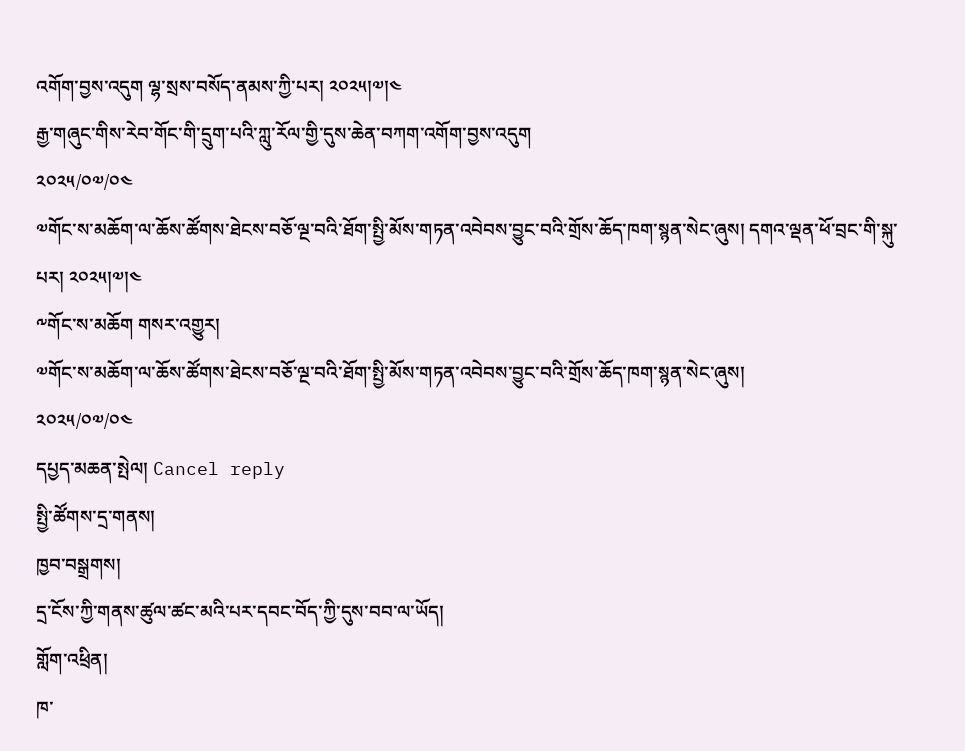འགོག་བྱས་འདུག ལྷ་སྲས་བསོད་ནམས་ཀྱི་པར། ༢༠༢༥།༧།༤
རྒྱ་གཞུང་གིས་རེབ་གོང་གི་དྲུག་པའི་ཀླུ་རོལ་གྱི་དུས་ཆེན་བཀག་འགོག་བྱས་འདུག
༢༠༢༥/༠༧/༠༤
༧གོང་ས་མཆོག་ལ་ཆོས་ཚོགས་ཐེངས་བཅོ་ལྔ་བའི་ཐོག་སྤྱི་མོས་གཏན་འབེབས་བྱུང་བའི་གྲོས་ཆོད་ཁག་སྙན་སེང་ཞུས། དགའ་ལྡན་ཕོ་བྲང་གི་སྐུ་པར། ༢༠༢༥།༧།༤
༸གོང་ས་མཆོག གསར་འགྱུར།
༧གོང་ས་མཆོག་ལ་ཆོས་ཚོགས་ཐེངས་བཅོ་ལྔ་བའི་ཐོག་སྤྱི་མོས་གཏན་འབེབས་བྱུང་བའི་གྲོས་ཆོད་ཁག་སྙན་སེང་ཞུས།
༢༠༢༥/༠༧/༠༤
དཔྱད་མཆན་སྤེལ། Cancel reply
སྤྱི་ཚོགས་དྲ་གནས།
ཁྱབ་བསྒྲགས།
དྲ་ངོས་ཀྱི་གནས་ཚུལ་ཚང་མའི་པར་དབང་བོད་ཀྱི་དུས་བབ་ལ་ཡོད།
གློག་འཕྲིན།
ཁ་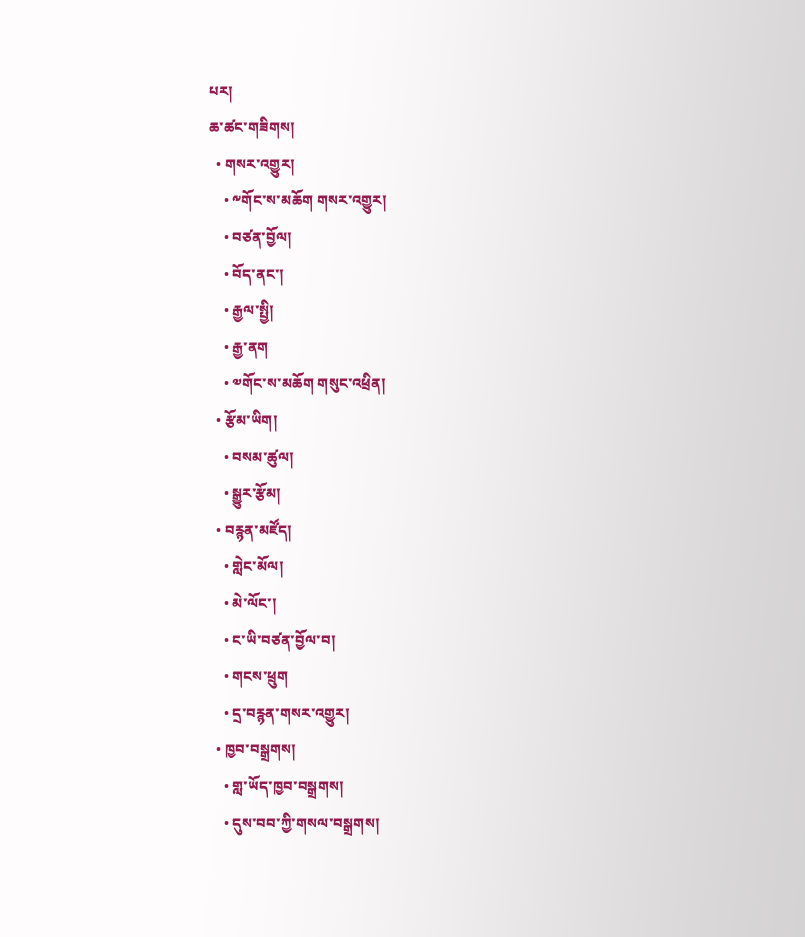པར།
ཆ་ཚང་གཟིགས།
  • གསར་འགྱུར།
    • ༸གོང་ས་མཆོག གསར་འགྱུར།
    • བཙན་བྱོལ།
    • བོད་ནང་།
    • རྒྱལ་སྤྱི།
    • རྒྱ་ནག
    • ༧གོང་ས་མཆོག གསུང་འཕྲིན།
  • རྩོམ་ཡིག།
    • བསམ་ཚུལ།
    • སྒྱུར་རྩོམ།
  • བརྙན་མཛོད།
    • གླེང་མོལ།
    • མེ་ལོང་།
    • ང་ཡི་བཙན་བྱོལ་བ།
    • གངས་ཕྲུག
    • དྲ་བརྙན་གསར་འགྱུར།
  • ཁྱབ་བསྒྲགས།
    • གླ་ཡོད་ཁྱབ་བསྒྲགས།
    • དུས་བབ་ཀྱི་གསལ་བསྒྲགས།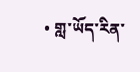• གླ་ཡོད་རིན་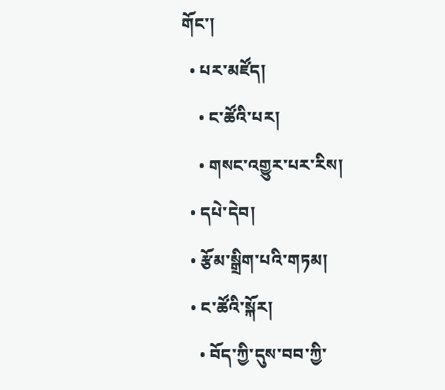གོང་།
  • པར་མཛོད།
    • ང་ཚོའི་པར།
    • གསང་འགྱུར་པར་རིས།
  • དཔེ་དེབ།
  • རྩོམ་སྒྲིག་པའི་གཏམ།
  • ང་ཚོའི་སྐོར།
    • བོད་ཀྱི་དུས་བབ་ཀྱི་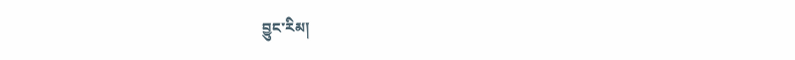བྱུང་རིམ།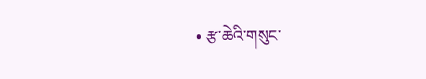• རྩ་ཆེའི་གསུང་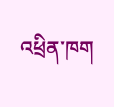འཕྲིན་ཁག